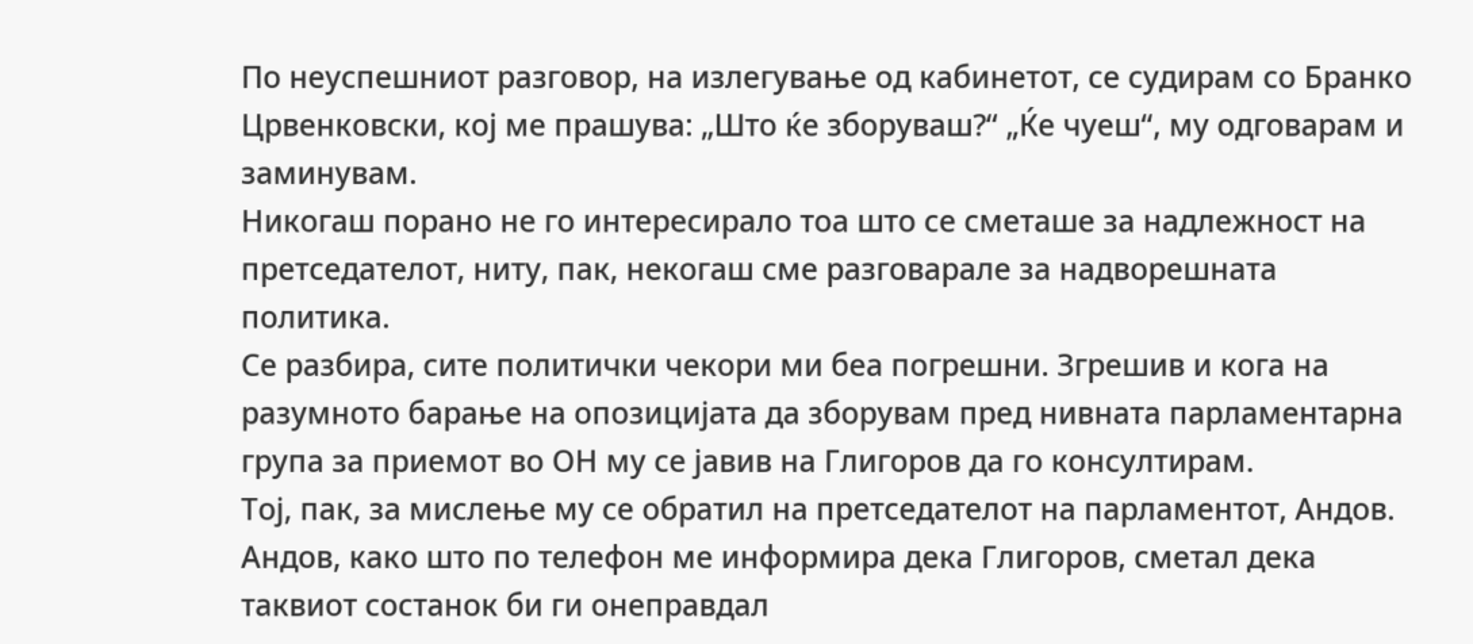По неуспешниот разговор, на излегување од кабинетот, се судирам со Бранко Црвенковски, кој ме прашува: „Што ќе зборуваш?“ „Ќе чуеш“, му одговарам и заминувам.
Никогаш порано не го интересирало тоа што се сметаше за надлежност на претседателот, ниту, пак, некогаш сме разговарале за надворешната политика.
Се разбира, сите политички чекори ми беа погрешни. Згрешив и кога на разумното барање на опозицијата да зборувам пред нивната парламентарна група за приемот во ОН му се јавив на Глигоров да го консултирам.
Тој, пак, за мислење му се обратил на претседателот на парламентот, Андов. Андов, како што по телефон ме информира дека Глигоров, сметал дека таквиот состанок би ги онеправдал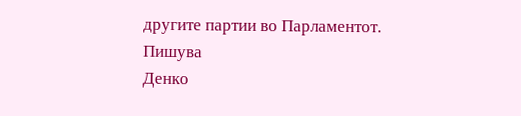другите партии во Парламентот.
Пишува
Денко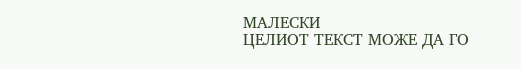МАЛЕСКИ
ЦЕЛИОТ ТЕКСТ МОЖЕ ДА ГО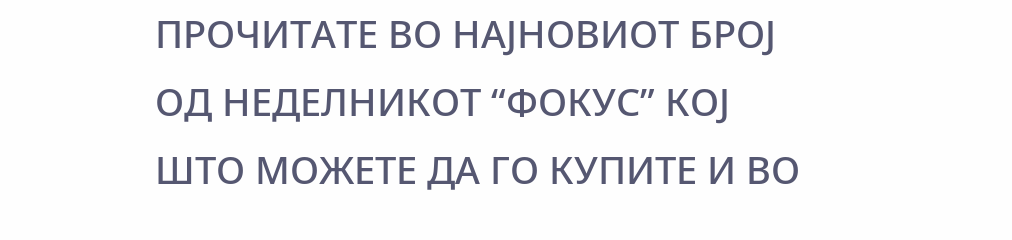ПРОЧИТАТЕ ВО НАЈНОВИОТ БРОЈ ОД НЕДЕЛНИКОТ “ФОКУС” КОЈ ШТО МОЖЕТЕ ДА ГО КУПИТЕ И ВО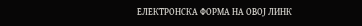ЕЛЕКТРОНСКА ФОРМА НА ОВОЈ ЛИНК